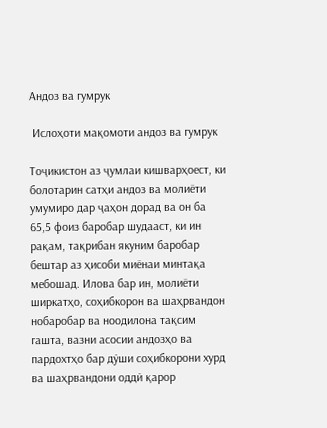Андоз ва гумрук

 Ислоҳоти мақомоти андоз ва гумрук

Тоҷикистон аз ҷумлаи кишварҳоест, ки болотарин сатҳи андоз ва молиёти умумиро дар ҷаҳон дорад ва он ба 65,5 фоиз баробар шудааст, ки ин рақам, тақрибан якуним баробар бештар аз ҳисоби миёнаи минтақа мебошад. Илова бар ин, молиёти ширкатҳо, соҳибкорон ва шаҳрвандон нобаробар ва ноодилона тақсим гашта, вазни асосии андозҳо ва пардохтҳо бар дӯши соҳибкорони хурд ва шаҳрвандони оддӣ қарор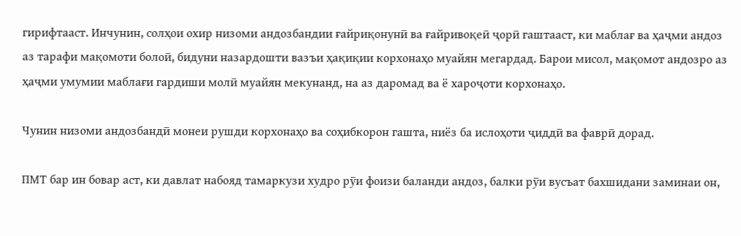гирифтааст. Инчунин, солҳои охир низоми андозбандии ғайриқонунӣ ва ғайривоқеӣ ҷорӣ гаштааст, ки маблағ ва ҳаҷми андоз аз тарафи мақомоти болоӣ, бидуни назардошти вазъи ҳақиқии корхонаҳо муайян мегардад. Барои мисол, мақомот андозро аз ҳаҷми умумии маблағи гардиши молӣ муайян мекунанд, на аз даромад ва ё хароҷоти корхонаҳо.

Чунин низоми андозбандӣ монеи рушди корхонаҳо ва соҳибкорон гашта, ниёз ба ислоҳоти ҷиддӣ ва фаврӣ дорад.

ПМТ бар ин бовар аст, ки давлат набояд тамаркузи худро рӯи фоизи баланди андоз, балки рӯи вусъат бахшидани заминаи он,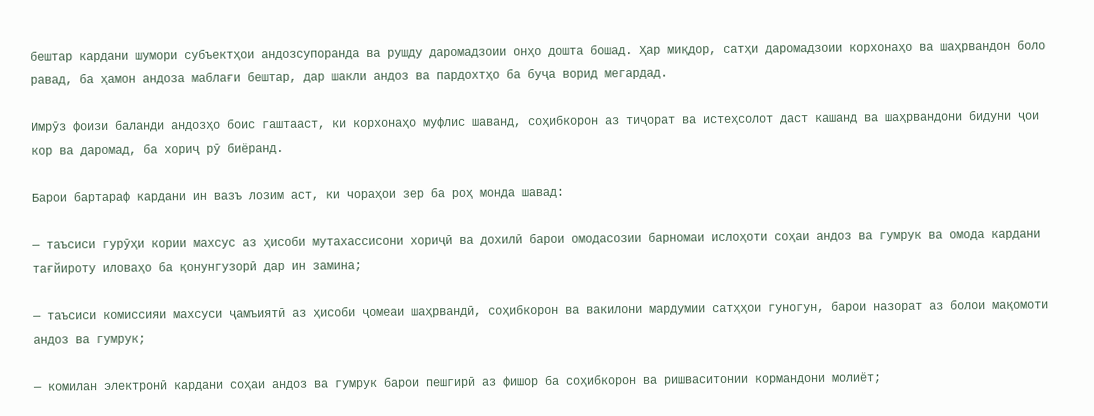бештар кардани шумори субъектҳои андозсупоранда ва рушду даромадзоии онҳо дошта бошад. Ҳар миқдор, сатҳи даромадзоии корхонаҳо ва шаҳрвандон боло равад, ба ҳамон андоза маблағи бештар, дар шакли андоз ва пардохтҳо ба буҷа ворид мегардад.

Имрӯз фоизи баланди андозҳо боис гаштааст, ки корхонаҳо муфлис шаванд, соҳибкорон аз тиҷорат ва истеҳсолот даст кашанд ва шаҳрвандони бидуни ҷои кор ва даромад, ба хориҷ рӯ биёранд.

Барои бартараф кардани ин вазъ лозим аст, ки чораҳои зер ба роҳ монда шавад:

— таъсиси гурӯҳи кории махсус аз ҳисоби мутахассисони хориҷӣ ва дохилӣ барои омодасозии барномаи ислоҳоти соҳаи андоз ва гумрук ва омода кардани тағйироту иловаҳо ба қонунгузорӣ дар ин замина;

— таъсиси комиссияи махсуси ҷамъиятӣ аз ҳисоби ҷомеаи шаҳрвандӣ, соҳибкорон ва вакилони мардумии сатҳҳои гуногун, барои назорат аз болои мақомоти андоз ва гумрук;

— комилан электронӣ кардани соҳаи андоз ва гумрук барои пешгирӣ аз фишор ба соҳибкорон ва ришваситонии кормандони молиёт;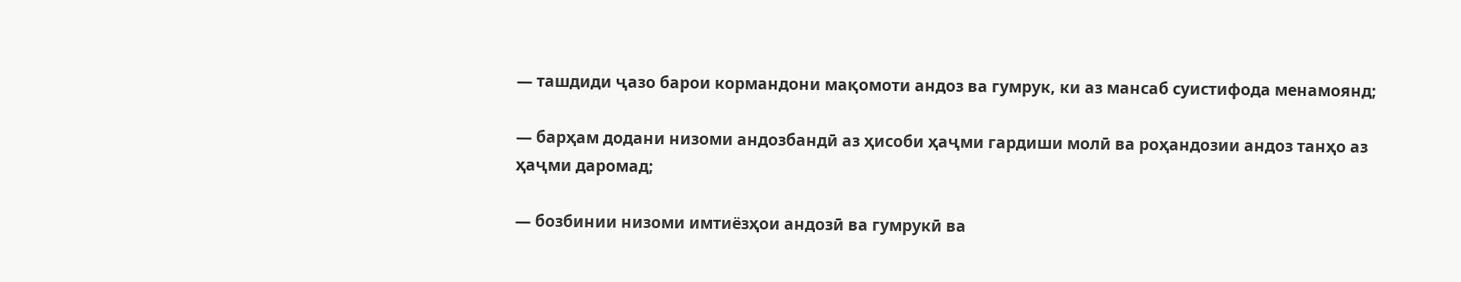— ташдиди ҷазо барои кормандони мақомоти андоз ва гумрук, ки аз мансаб суистифода менамоянд;

— барҳам додани низоми андозбандӣ аз ҳисоби ҳаҷми гардиши молӣ ва роҳандозии андоз танҳо аз ҳаҷми даромад;

— бозбинии низоми имтиёзҳои андозӣ ва гумрукӣ ва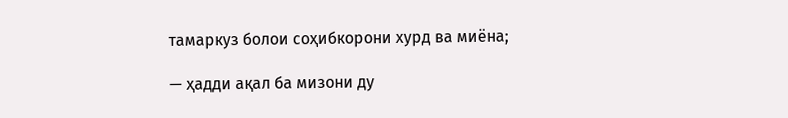тамаркуз болои соҳибкорони хурд ва миёна;

— ҳадди ақал ба мизони ду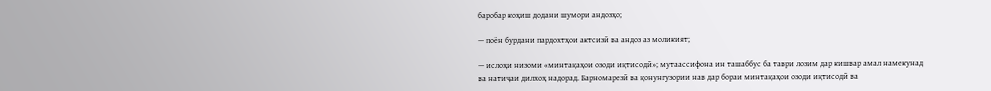баробар коҳиш додани шумори андозҳо;

— поён бурдани пардохтҳои актсизӣ ва андоз аз моликият;

— ислоҳи низоми «минтақаҳои озоди иқтисодӣ»; мутаассифона ин ташаббус ба таври лозим дар кишвар амал намекунад ва натиҷаи дилхоҳ надорад. Барномарезӣ ва қонунгузории нав дар бораи минтақаҳои озоди иқтисодӣ ва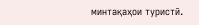минтақаҳои туристӣ.